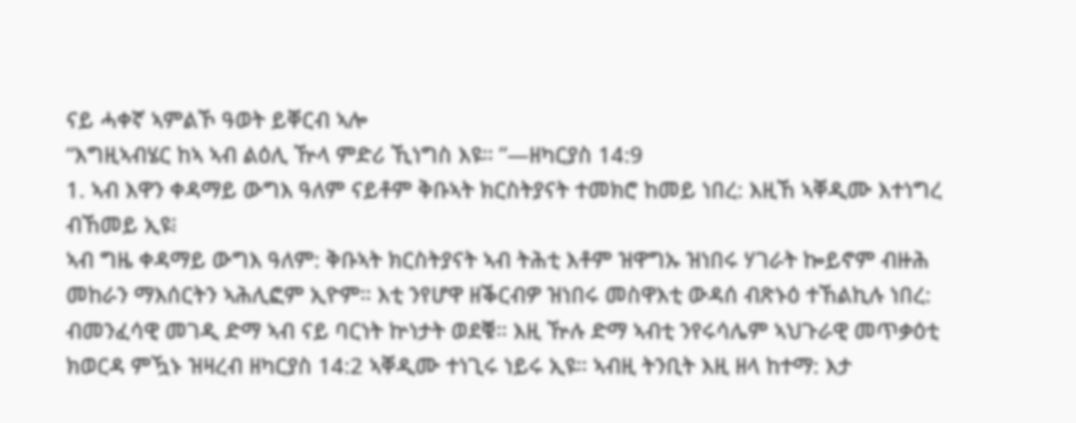ናይ ሓቀኛ ኣምልኾ ዓወት ይቐርብ ኣሎ
“እግዚኣብሄር ከኣ ኣብ ልዕሊ ዅላ ምድሪ ኺነግስ እዩ። ”—ዘካርያስ 14:9
1. ኣብ እዋን ቀዳማይ ውግእ ዓለም ናይቶም ቅቡኣት ክርስትያናት ተመክሮ ከመይ ነበረ: እዚኸ ኣቐዲሙ እተነግረ ብኸመይ ኢዩ፧
ኣብ ግዜ ቀዳማይ ውግእ ዓለም: ቅቡኣት ክርስትያናት ኣብ ትሕቲ እቶም ዝዋግኡ ዝነበሩ ሃገራት ኰይኖም ብዙሕ መከራን ማእሰርትን ኣሕሊፎም ኢዮም። እቲ ንየሆዋ ዘቕርብዎ ዝነበሩ መስዋእቲ ውዳሰ ብጽኑዕ ተኸልኪሉ ነበረ: ብመንፈሳዊ መገዲ ድማ ኣብ ናይ ባርነት ኵነታት ወደቑ። እዚ ዅሉ ድማ ኣብቲ ንየሩሳሌም ኣህጉራዊ መጥቃዕቲ ክወርዳ ምዃኑ ዝዛረብ ዘካርያስ 14:2 ኣቐዲሙ ተነጊሩ ነይሩ ኢዩ። ኣብዚ ትንቢት እዚ ዘላ ከተማ: እታ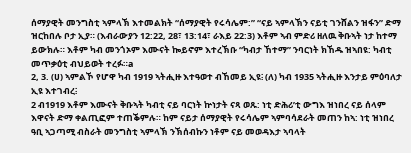ሰማያዊት መንግስቲ ኣምላኽ እተመልክት “ሰማያዊት የሩሳሌም:” “ናይ ኣምላኽን ናይቲ ገንሸልን ዝፋን” ድማ ዝርከበሉ ቦታ ኢያ። (እብራውያን 12:22, 28፣ 13:14፣ ራእይ 22:3) እቶም ኣብ ምድሪ ዘለዉ ቅቡኣት ነታ ከተማ ይውክሉ። እቶም ካብ መንጎኦም እሙናት ኰይኖም እተረኽቡ “ካብታ ኸተማ” ንባርነት ክኸዱ ዝኣበዩ: ካብቲ መጥቃዕቲ ብህይወት ተረፉ።a
2, 3. (ሀ) ኣምልኾ የሆዋ ካብ 1919 ኣትሒዙ እተዓወተ ብኸመይ ኢዩ፧ (ለ) ካብ 1935 ኣትሒዙ እንታይ ምዕባለታ ኢዩ እተገብረ፧
2 ብ1919 እቶም እሙናት ቅቡኣት ካብቲ ናይ ባርነት ኵነታት ናጻ ወጹ: ነቲ ድሕሪ’ቲ ውግእ ዝነበረ ናይ ሰላም እዋናት ድማ ቀልጢፎም ተጠቕምሉ። ከም ናይታ ሰማያዊት የሩሳሌም ኣምባሳደራት መጠን ከኣ: ነቲ ዝነበረ ዓቢ ኣጋጣሚ ብስራት መንግስቲ ኣምላኽ ንኽሰብኩን ነቶም ናይ መወዳእታ ኣባላት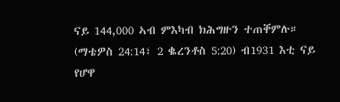ናይ 144,000 ኣብ ምእካብ ክሕግዙን ተጠቐምሉ። (ማቴዎስ 24:14፣ 2 ቈረንቶስ 5:20) ብ1931 እቲ ናይ የሆዋ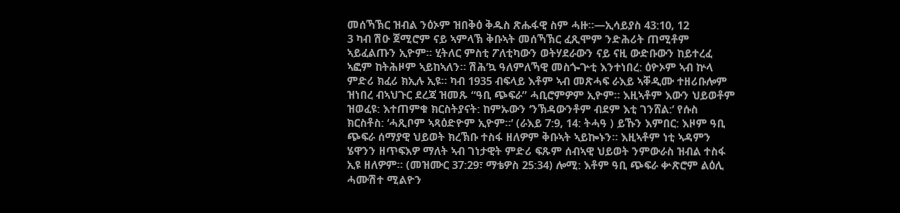መሰኻኽር ዝብል ንዕኦም ዝበቅዕ ቅዱስ ጽሑፋዊ ስም ሓዙ።—ኢሳይያስ 43:10, 12
3 ካብ ሽዑ ጀሚሮም ናይ ኣምላኽ ቅቡኣት መሰኻኽር ፈጺሞም ንድሕሪት ጠሚቶም ኣይፈልጡን ኢዮም። ሂትለር ምስቲ ፖለቲካውን ወትሃደራውን ናይ ናዚ ውድቡውን ከይተረፈ ኣፎም ከትሕዞም ኣይከኣለን። ሽሕ’ኳ ዓለምለኻዊ መስጐጕቲ እንተነበረ: ዕዮኦም ኣብ ኵላ ምድሪ ክፈሪ ክኢሉ ኢዩ። ካብ 1935 ብፍላይ እቶም ኣብ መጽሓፍ ራእይ ኣቐዲሙ ተዘሪቡሎም ዝነበረ ብኣህጉር ደረጃ ዝመጹ “ዓቢ ጭፍራ” ሓቢሮምዎም ኢዮም። እዚኣቶም እውን ህይወቶም ዝወፈዩ: እተጠምቁ ክርስትያናት: ከምኡውን ‘ንኽዳውንቶም ብደም እቲ ገንሸል:’ የሱስ ክርስቶስ: ‘ሓጺቦም ኣጻዕድዮም ኢዮም።’ (ራእይ 7:9, 14: ትሓዓ ) ይኹን እምበር: እዞም ዓቢ ጭፍራ ሰማያዊ ህይወት ክረኽቡ ተስፋ ዘለዎም ቅቡኣት ኣይኰኑን። እዚኣቶም ነቲ ኣዳምን ሄዋንን ዘጥፍእዎ ማለት ኣብ ገነታዊት ምድሪ ፍጹም ሰብኣዊ ህይወት ንምውራስ ዝብል ተስፋ ኢዩ ዘለዎም። (መዝሙር 37:29፣ ማቴዎስ 25:34) ሎሚ: እቶም ዓቢ ጭፍራ ቍጽሮም ልዕሊ ሓሙሽተ ሚልዮን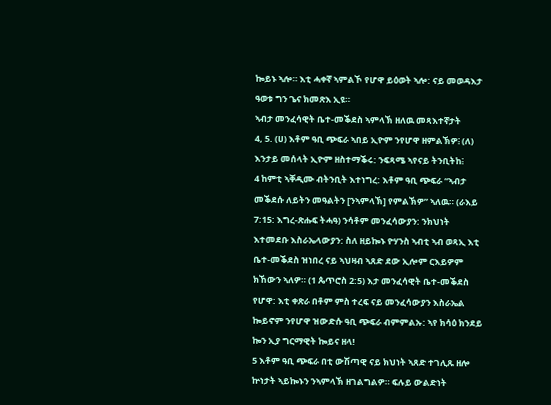ኰይኑ ኣሎ። እቲ ሓቀኛ ኣምልኾ የሆዋ ይዕወት ኣሎ: ናይ መወዳእታ ዓወቱ ግን ጌና ክመጽእ ኢዩ።
ኣብታ መንፈሳዊት ቤተ-መቕደስ ኣምላኽ ዘለዉ መጻእተኛታት
4, 5. (ሀ) እቶም ዓቢ ጭፍራ ኣበይ ኢዮም ንየሆዋ ዘምልኽዎ፧ (ለ) እንታይ መሰላት ኢዮም ዘስተማቕሩ: ንፍጻሜ ኣየናይ ትንቢትከ፧
4 ከምቲ ኣቐዲሙ ብትንቢት እተነግረ: እቶም ዓቢ ጭፍራ “ኣብታ መቕደሱ ለይትን መዓልትን [ንኣምላኽ] የምልኽዎ” ኣለዉ። (ራእይ 7:15: እግረ-ጽሑፍ ትሓዓ) ንሳቶም መንፈሳውያን: ንክህነት እተመደቡ እስራኤላውያን: ስለ ዘይኰኑ ዮሃንስ ኣብቲ ኣብ ወጻኢ እቲ ቤተ-መቕደስ ዝነበረ ናይ ኣህዛብ ኣጸድ ደው ኢሎም ርእይዎም ክኸውን ኣለዎ። (1 ጴጥሮስ 2:5) እታ መንፈሳዊት ቤተ-መቕደስ የሆዋ: እቲ ቀጽራ በቶም ምስ ተረፍ ናይ መንፈሳውያን እስራኤል ኰይኖም ንየሆዋ ዝውድሱ ዓቢ ጭፍራ ብምምልኡ: ኣየ ክሳዕ ክንደይ ኰን ኢያ ግርማዊት ኰይና ዘላ!
5 እቶም ዓቢ ጭፍራ በቲ ውሽጣዊ ናይ ክህነት ኣጸድ ተገሊጹ ዘሎ ኵነታት ኣይኰኑን ንኣምላኽ ዘገልግልዎ። ፍሉይ ውልድነት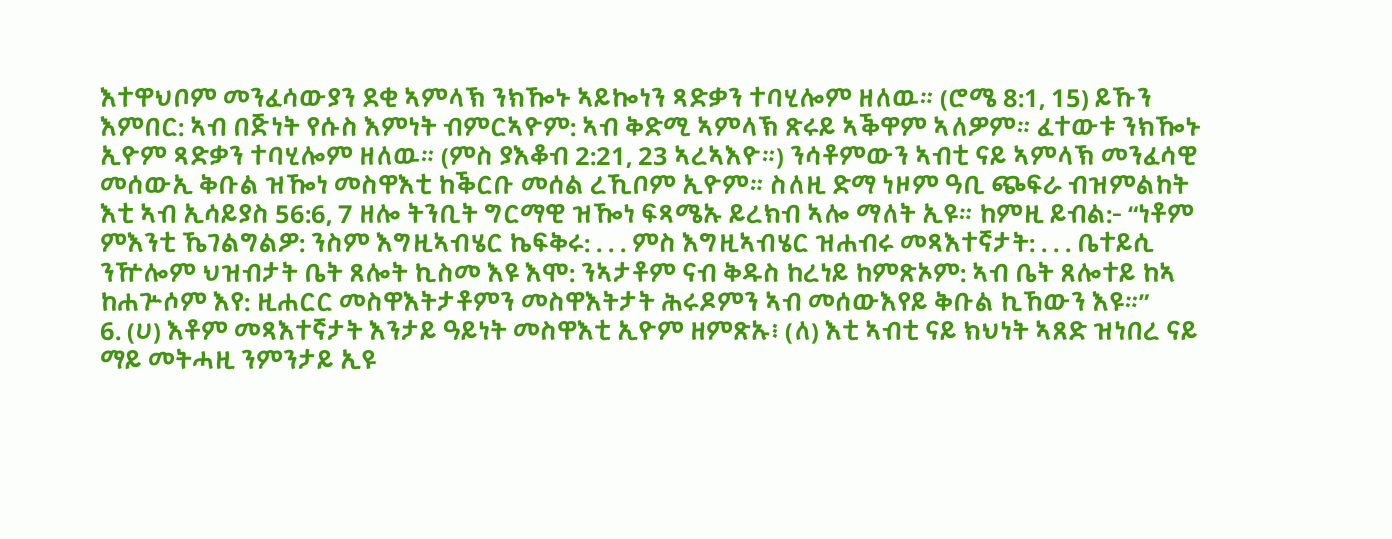እተዋህቦም መንፈሳውያን ደቂ ኣምላኽ ንክዀኑ ኣይኰነን ጻድቃን ተባሂሎም ዘለዉ። (ሮሜ 8:1, 15) ይኹን እምበር: ኣብ በጅነት የሱስ እምነት ብምርኣዮም: ኣብ ቅድሚ ኣምላኽ ጽሩይ ኣቕዋም ኣለዎም። ፈተውቱ ንክዀኑ ኢዮም ጻድቃን ተባሂሎም ዘለዉ። (ምስ ያእቆብ 2:21, 23 ኣረኣእዮ።) ንሳቶምውን ኣብቲ ናይ ኣምላኽ መንፈሳዊ መሰውኢ ቅቡል ዝዀነ መስዋእቲ ከቕርቡ መሰል ረኺቦም ኢዮም። ስለዚ ድማ ነዞም ዓቢ ጭፍራ ብዝምልከት እቲ ኣብ ኢሳይያስ 56:6, 7 ዘሎ ትንቢት ግርማዊ ዝዀነ ፍጻሜኡ ይረክብ ኣሎ ማለት ኢዩ። ከምዚ ይብል:- “ነቶም ምእንቲ ኼገልግልዎ: ንስም እግዚኣብሄር ኬፍቅሩ: . . . ምስ እግዚኣብሄር ዝሐብሩ መጻእተኛታት: . . . ቤተይሲ ንዅሎም ህዝብታት ቤት ጸሎት ኪስመ እዩ እሞ: ንኣታቶም ናብ ቅዱስ ከረነይ ከምጽኦም: ኣብ ቤት ጸሎተይ ከኣ ከሐጕሶም እየ: ዚሐርር መስዋእትታቶምን መስዋእትታት ሕሩዶምን ኣብ መሰውእየይ ቅቡል ኪኸውን እዩ።”
6. (ሀ) እቶም መጻእተኛታት እንታይ ዓይነት መስዋእቲ ኢዮም ዘምጽኡ፧ (ለ) እቲ ኣብቲ ናይ ክህነት ኣጸድ ዝነበረ ናይ ማይ መትሓዚ ንምንታይ ኢዩ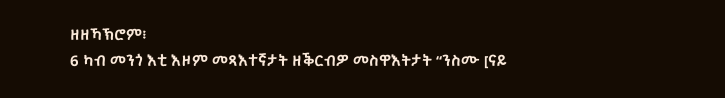ዘዘኻኽሮም፧
6 ካብ መንጎ እቲ እዞም መጻእተኛታት ዘቕርብዎ መስዋእትታት “ንስሙ [ናይ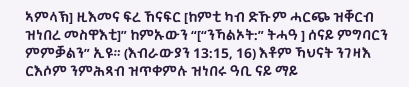ኣምላኽ] ዚእመና ፍረ ኸናፍር [ከምቲ ካብ ድኹም ሓርጭ ዝቐርብ ዝነበረ መስዋእቲ]” ከምኡውን “[“ንኻልኦት:” ትሓዓ ] ሰናይ ምግባርን ምምቓልን” ኢዩ። (እብራውያን 13:15, 16) እቶም ኻህናት ንገዛእ ርእሶም ንምሕጻብ ዝጥቀምሉ ዝነበሩ ዓቢ ናይ ማይ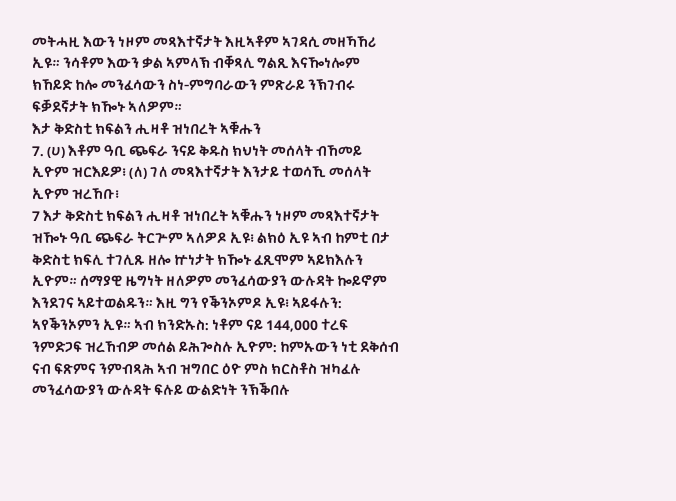መትሓዚ እውን ነዞም መጻእተኛታት እዚኣቶም ኣገዳሲ መዘኻኸሪ ኢዩ። ንሳቶም እውን ቃል ኣምላኽ ብቐጻሊ ግልጺ እናዀነሎም ክኸይድ ከሎ መንፈሳውን ስነ-ምግባራውን ምጽራይ ንኽገብሩ ፍቓደኛታት ክዀኑ ኣለዎም።
እታ ቅድስቲ ክፍልን ሒዛቶ ዝነበረት ኣቑሑን
7. (ሀ) እቶም ዓቢ ጭፍራ ንናይ ቅዱስ ክህነት መሰላት ብኸመይ ኢዮም ዝርእይዎ፧ (ለ) ገለ መጻእተኛታት እንታይ ተወሳኺ መሰላት ኢዮም ዝረኸቡ፧
7 እታ ቅድስቲ ክፍልን ሒዛቶ ዝነበረት ኣቑሑን ነዞም መጻእተኛታት ዝዀኑ ዓቢ ጭፍራ ትርጕም ኣለዎዶ ኢዩ፧ ልክዕ ኢዩ ኣብ ከምቲ በታ ቅድስቲ ክፍሊ ተገሊጹ ዘሎ ኵነታት ክዀኑ ፈጺሞም ኣይክእሉን ኢዮም። ሰማያዊ ዜግነት ዘለዎም መንፈሳውያን ውሉዳት ኰይኖም እንደገና ኣይተወልዱን። እዚ ግን የቕንኦምዶ ኢዩ፧ ኣይፋሉን: ኣየቕንኦምን ኢዩ። ኣብ ክንድኡስ: ነቶም ናይ 144,000 ተረፍ ንምድጋፍ ዝረኸብዎ መሰል ይሕጐስሉ ኢዮም: ከምኡውን ነቲ ደቅሰብ ናብ ፍጽምና ንምብጻሕ ኣብ ዝግበር ዕዮ ምስ ክርስቶስ ዝካፈሉ መንፈሳውያን ውሉዳት ፍሉይ ውልድነት ንኽቕበሉ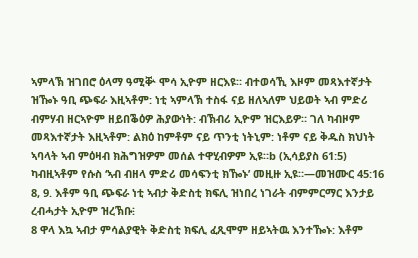ኣምላኽ ዝገበሮ ዕላማ ዓሚቝ ሞሳ ኢዮም ዘርእዩ። ብተወሳኺ እዞም መጻእተኛታት ዝዀኑ ዓቢ ጭፍራ እዚኣቶም: ነቲ ኣምላኽ ተስፋ ናይ ዘለኣለም ህይወት ኣብ ምድሪ ብምሃብ ዘርኣዮም ዘይበቕዕዎ ሕያውነት: ብኽብሪ ኢዮም ዝርእይዎ። ገለ ካብዞም መጻእተኛታት እዚኣቶም: ልክዕ ከምቶም ናይ ጥንቲ ነትኒም: ነቶም ናይ ቅዱስ ክህነት ኣባላት ኣብ ምዕዛብ ክሕግዝዎም መሰል ተዋሂብዎም ኢዩ።b (ኢሳይያስ 61:5) ካብዚኣቶም የሱስ ‘ኣብ ብዘላ ምድሪ መሳፍንቲ ክዀኑ’ መዚዙ ኢዩ።—መዝሙር 45:16
8, 9. እቶም ዓቢ ጭፍራ ነቲ ኣብታ ቅድስቲ ክፍሊ ዝነበረ ነገራት ብምምርማር እንታይ ረብሓታት ኢዮም ዝረኽቡ፧
8 ዋላ እኳ ኣብታ ምሳልያዊት ቅድስቲ ክፍሊ ፈጺሞም ዘይኣትዉ እንተዀኑ: እቶም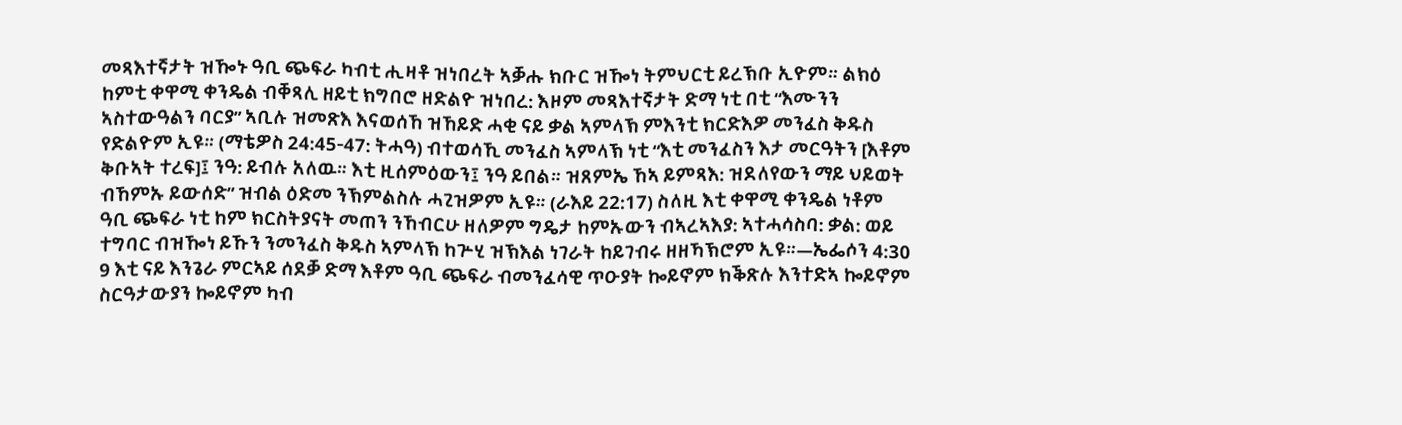መጻእተኛታት ዝዀኑ ዓቢ ጭፍራ ካብቲ ሒዛቶ ዝነበረት ኣቓሑ ክቡር ዝዀነ ትምህርቲ ይረኽቡ ኢዮም። ልክዕ ከምቲ ቀዋሚ ቀንዴል ብቐጻሊ ዘይቲ ክግበሮ ዘድልዮ ዝነበረ: እዞም መጻእተኛታት ድማ ነቲ በቲ “እሙንን ኣስተውዓልን ባርያ” ኣቢሉ ዝመጽእ እናወሰኸ ዝኸይድ ሓቂ ናይ ቃል ኣምላኽ ምእንቲ ክርድእዎ መንፈስ ቅዱስ የድልዮም ኢዩ። (ማቴዎስ 24:45-47: ትሓዓ) ብተወሳኺ መንፈስ ኣምላኽ ነቲ “እቲ መንፈስን እታ መርዓትን [እቶም ቅቡኣት ተረፍ]፤ ንዓ: ይብሉ አለዉ። እቲ ዚሰምዕውን፤ ንዓ ይበል። ዝጸምኤ ኸኣ ይምጻእ: ዝደለየውን ማይ ህይወት ብኸምኡ ይውሰድ” ዝብል ዕድመ ንኽምልስሉ ሓጊዝዎም ኢዩ። (ራእይ 22:17) ስለዚ እቲ ቀዋሚ ቀንዴል ነቶም ዓቢ ጭፍራ ነቲ ከም ክርስትያናት መጠን ንኸብርሁ ዘለዎም ግዴታ ከምኡውን ብኣረኣእያ: ኣተሓሳስባ: ቃል: ወይ ተግባር ብዝዀነ ይኹን ንመንፈስ ቅዱስ ኣምላኽ ከጕሂ ዝኽእል ነገራት ከይገብሩ ዘዘኻኽሮም ኢዩ።—ኤፌሶን 4:30
9 እቲ ናይ እንጌራ ምርኣይ ሰደቓ ድማ እቶም ዓቢ ጭፍራ ብመንፈሳዊ ጥዑያት ኰይኖም ክቕጽሉ እንተድኣ ኰይኖም ስርዓታውያን ኰይኖም ካብ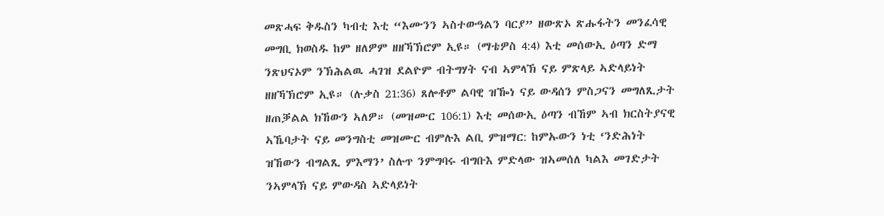መጽሓፍ ቅዱስን ካብቲ እቲ “እሙንን ኣስተውዓልን ባርያ” ዘውጽኦ ጽሑፋትን መንፈሳዊ መግቢ ክወስዱ ከም ዘለዎም ዘዘኻኽሮም ኢዩ። (ማቴዎስ 4:4) እቲ መሰውኢ ዕጣን ድማ ንጽህናኦም ንኽሕልዉ ሓገዝ ደልዮም ብትግሃት ናብ ኣምላኽ ናይ ምጽላይ ኣድላይነት ዘዘኻኽሮም ኢዩ። (ሉቃስ 21:36) ጸሎቶም ልባዊ ዝዀነ ናይ ውዳሰን ምስጋናን መግለጺታት ዘጠቓልል ክኸውን ኣለዎ። (መዝሙር 106:1) እቲ መሰውኢ ዕጣን ብኸም ኣብ ክርስትያናዊ ኣኼባታት ናይ መንግስቲ መዝሙር ብምሉእ ልቢ ምዝማር: ከምኡውን ነቲ ‘ንድሕነት ዝኸውን ብግልጺ ምእማን’ ስሉጥ ንምግባሩ ብግቡእ ምድላው ዝኣመሰለ ካልእ መገድታት ንኣምላኽ ናይ ምውዳስ ኣድላይነት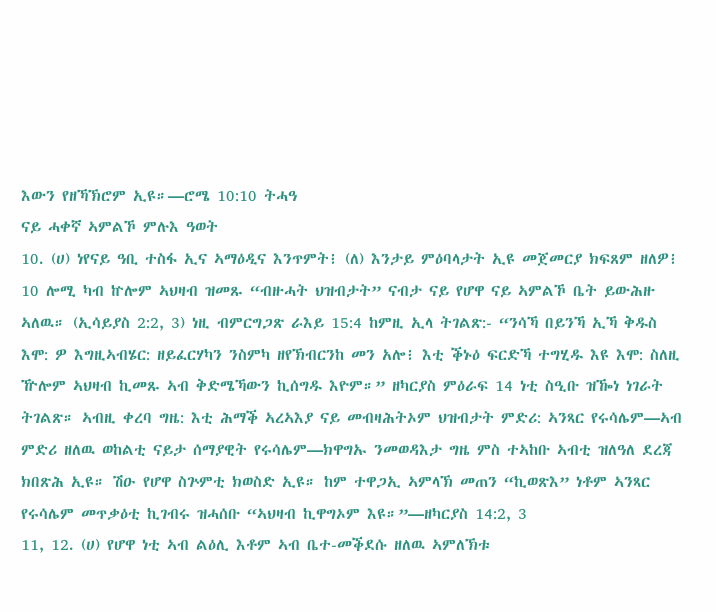እውን የዘኻኽሮም ኢዩ።—ሮሜ 10:10 ትሓዓ
ናይ ሓቀኛ ኣምልኾ ምሉእ ዓወት
10. (ሀ) ነየናይ ዓቢ ተስፋ ኢና ኣማዕዲና እንጥምት፧ (ለ) እንታይ ምዕባላታት ኢዩ መጀመርያ ክፍጸም ዘለዎ፧
10 ሎሚ ካብ ኵሎም ኣህዛብ ዝመጹ “ብዙሓት ህዝብታት” ናብታ ናይ የሆዋ ናይ ኣምልኾ ቤት ይውሕዙ ኣለዉ። (ኢሳይያስ 2:2, 3) ነዚ ብምርግጋጽ ራእይ 15:4 ከምዚ ኢላ ትገልጽ:- “ንሳኻ በይንኻ ኢኻ ቅዱስ እሞ: ዎ እግዚኣብሄር: ዘይፈርሃካን ንስምካ ዘየኽብርንከ መን አሎ፧ እቲ ቕኑዕ ፍርድኻ ተግሂዱ እዩ እሞ: ስለዚ ዅሎም ኣህዛብ ኪመጹ ኣብ ቅድሜኻውን ኪሰግዱ እዮም።” ዘካርያስ ምዕራፍ 14 ነቲ ስዒቡ ዝዀነ ነገራት ትገልጽ። ኣብዚ ቀረባ ግዜ: እቲ ሕማቕ ኣረኣእያ ናይ መብዛሕትኦም ህዝብታት ምድሪ: ኣንጻር የሩሳሌም—ኣብ ምድሪ ዘለዉ ወከልቲ ናይታ ሰማያዊት የሩሳሌም—ክዋግኡ ንመወዳእታ ግዜ ምስ ተኣከቡ ኣብቲ ዝለዓለ ደረጃ ክበጽሕ ኢዩ። ሽዑ የሆዋ ስጕምቲ ክወስድ ኢዩ። ከም ተዋጋኢ ኣምላኽ መጠን “ኪወጽእ” ነቶም ኣንጻር የሩሳሌም መጥቃዕቲ ኪገብሩ ዝሓሰቡ “ኣህዛብ ኪዋግኦም እዩ።”—ዘካርያስ 14:2, 3
11, 12. (ሀ) የሆዋ ነቲ ኣብ ልዕሊ እቶም ኣብ ቤተ-መቕደሱ ዘለዉ ኣምለኽቱ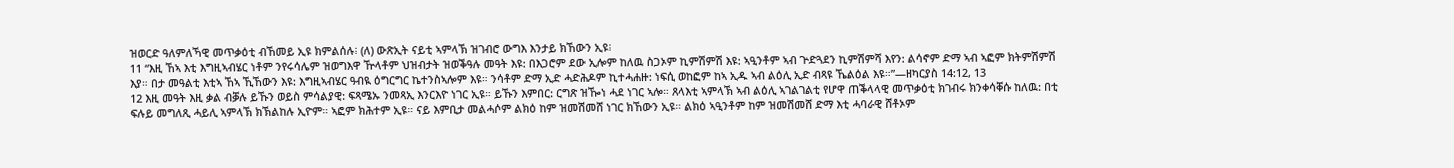ዝወርድ ዓለምለኻዊ መጥቃዕቲ ብኸመይ ኢዩ ክምልሰሉ፧ (ለ) ውጽኢት ናይቲ ኣምላኽ ዝገብሮ ውግእ እንታይ ክኸውን ኢዩ፧
11 “እዚ ኸኣ እቲ እግዚኣብሄር ነቶም ንየሩሳሌም ዝወግእዋ ዅላቶም ህዝብታት ዝወቕዓሉ መዓት እዩ: በእጋሮም ደው ኢሎም ከለዉ ስጋኦም ኪምሽምሽ እዩ: ኣዒንቶም ኣብ ጕድጓደን ኪምሽምሻ እየን: ልሳኖም ድማ ኣብ ኣፎም ክትምሽምሽ እያ። በታ መዓልቲ እቲኣ ኸኣ ኺኸውን እዩ: እግዚኣብሄር ዓብዪ ዕግርግር ኬተንስኣሎም እዩ። ንሳቶም ድማ ኢድ ሓድሕዶም ኪተሓሐዙ: ነፍሲ ወከፎም ከኣ ኢዱ ኣብ ልዕሊ ኢድ ብጻዩ ኼልዕል እዩ።”—ዘካርያስ 14:12, 13
12 እዚ መዓት እዚ ቃል ብቓሉ ይኹን ወይስ ምሳልያዊ: ፍጻሜኡ ንመጻኢ እንርእዮ ነገር ኢዩ። ይኹን እምበር: ርግጽ ዝዀነ ሓደ ነገር ኣሎ። ጸላእቲ ኣምላኽ ኣብ ልዕሊ ኣገልገልቲ የሆዋ ጠቕላላዊ መጥቃዕቲ ክገብሩ ክንቀሳቐሱ ከለዉ: በቲ ፍሉይ መግለጺ ሓይሊ ኣምላኽ ክኽልከሉ ኢዮም። ኣፎም ክሕተም ኢዩ። ናይ እምቢታ መልሓሶም ልክዕ ከም ዝመሽመሸ ነገር ክኸውን ኢዩ። ልክዕ ኣዒንቶም ከም ዝመሽመሸ ድማ እቲ ሓባራዊ ሸቶኦም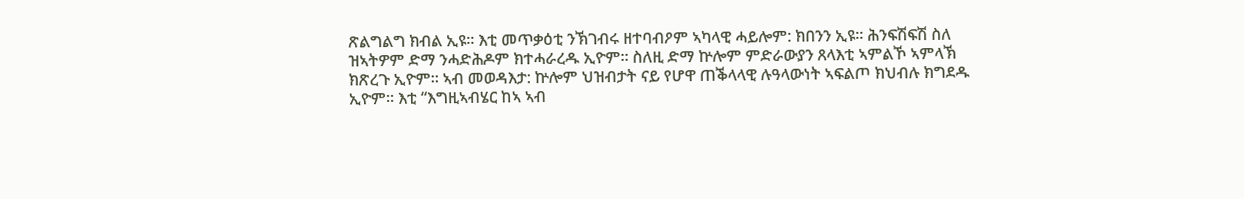ጽልግልግ ክብል ኢዩ። እቲ መጥቃዕቲ ንኽገብሩ ዘተባብዖም ኣካላዊ ሓይሎም: ክበንን ኢዩ። ሕንፍሽፍሽ ስለ ዝኣትዎም ድማ ንሓድሕዶም ክተሓራረዱ ኢዮም። ስለዚ ድማ ኵሎም ምድራውያን ጸላእቲ ኣምልኾ ኣምላኽ ክጽረጉ ኢዮም። ኣብ መወዳእታ: ኵሎም ህዝብታት ናይ የሆዋ ጠቕላላዊ ሉዓላውነት ኣፍልጦ ክህብሉ ክግደዱ ኢዮም። እቲ “እግዚኣብሄር ከኣ ኣብ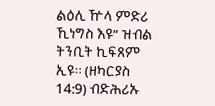ልዕሊ ዅላ ምድሪ ኺነግስ እዩ” ዝብል ትንቢት ኪፍጸም ኢዩ። (ዘካርያስ 14:9) ብድሕሪኡ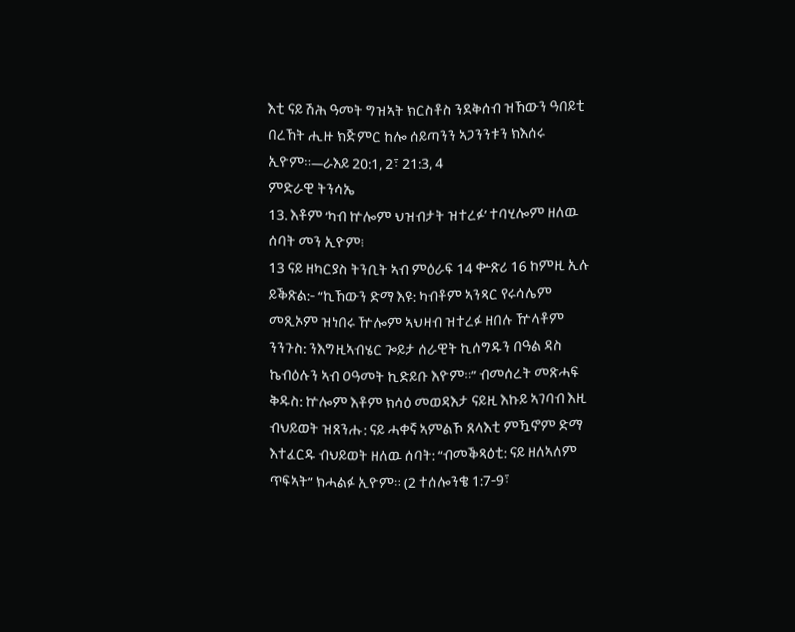እቲ ናይ ሽሕ ዓመት ግዝኣት ክርስቶስ ንደቅሰብ ዝኸውን ዓበይቲ በረኸት ሒዙ ክጅምር ከሎ ሰይጣንን ኣጋንንቱን ክእሰሩ ኢዮም።—ራእይ 20:1, 2፣ 21:3, 4
ምድራዊ ትንሳኤ
13. እቶም ‘ካብ ኵሎም ህዝብታት ዝተረፉ’ ተባሂሎም ዘለዉ ሰባት መን ኢዮም፧
13 ናይ ዘካርያስ ትንቢት ኣብ ምዕራፍ 14 ቍጽሪ 16 ከምዚ ኢሉ ይቕጽል:- “ኪኸውን ድማ እዩ: ካብቶም ኣንጻር የሩሳሌም መጺኦም ዝነበሩ ዅሎም ኣህዛብ ዝተረፉ ዘበሉ ዅላቶም ንንጉስ: ንእግዚኣብሄር ጐይታ ሰራዊት ኪሰግዱን በዓል ዳስ ኬብዕሉን ኣብ ዐዓመት ኪድይቡ እዮም።” ብመሰረት መጽሓፍ ቅዱስ: ኵሎም እቶም ክሳዕ መወዳእታ ናይዚ እኩይ ኣገባብ እዚ ብህይወት ዝጸንሑ: ናይ ሓቀኛ ኣምልኾ ጸላእቲ ምዃኖም ድማ እተፈርዱ ብህይወት ዘለዉ ሰባት: “ብመቕጻዕቲ: ናይ ዘለኣለም ጥፍኣት” ክሓልፉ ኢዮም። (2 ተሰሎንቄ 1:7-9፣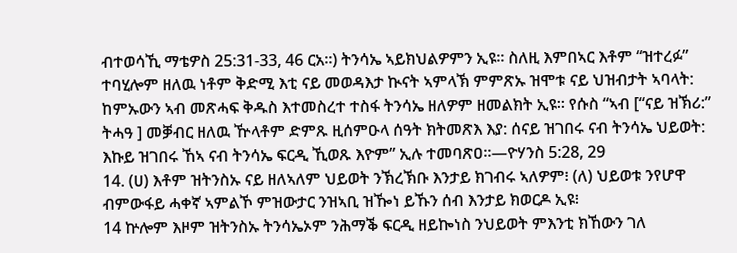ብተወሳኺ ማቴዎስ 25:31-33, 46 ርአ።) ትንሳኤ ኣይክህልዎምን ኢዩ። ስለዚ እምበኣር እቶም “ዝተረፉ” ተባሂሎም ዘለዉ ነቶም ቅድሚ እቲ ናይ መወዳእታ ኲናት ኣምላኽ ምምጽኡ ዝሞቱ ናይ ህዝብታት ኣባላት: ከምኡውን ኣብ መጽሓፍ ቅዱስ እተመስረተ ተስፋ ትንሳኤ ዘለዎም ዘመልክት ኢዩ። የሱስ “ኣብ [“ናይ ዝኽሪ:” ትሓዓ ] መቓብር ዘለዉ ዅላቶም ድምጹ ዚሰምዑላ ሰዓት ክትመጽእ እያ: ሰናይ ዝገበሩ ናብ ትንሳኤ ህይወት: እኩይ ዝገበሩ ኸኣ ናብ ትንሳኤ ፍርዲ ኺወጹ እዮም” ኢሉ ተመባጽዐ።—ዮሃንስ 5:28, 29
14. (ሀ) እቶም ዝትንስኡ ናይ ዘለኣለም ህይወት ንኽረኽቡ እንታይ ክገብሩ ኣለዎም፧ (ለ) ህይወቱ ንየሆዋ ብምውፋይ ሓቀኛ ኣምልኾ ምዝውታር ንዝኣቢ ዝዀነ ይኹን ሰብ እንታይ ክወርዶ ኢዩ፧
14 ኵሎም እዞም ዝትንስኡ ትንሳኤኦም ንሕማቕ ፍርዲ ዘይኰነስ ንህይወት ምእንቲ ክኸውን ገለ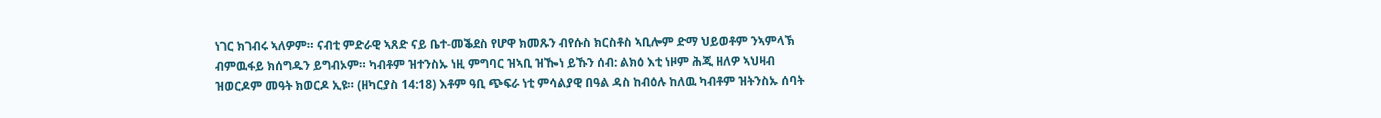ነገር ክገብሩ ኣለዎም። ናብቲ ምድራዊ ኣጸድ ናይ ቤተ-መቕደስ የሆዋ ክመጹን ብየሱስ ክርስቶስ ኣቢሎም ድማ ህይወቶም ንኣምላኽ ብምዉፋይ ክሰግዱን ይግብኦም። ካብቶም ዝተንስኡ ነዚ ምግባር ዝኣቢ ዝዀነ ይኹን ሰብ: ልክዕ እቲ ነዞም ሕጂ ዘለዎ ኣህዛብ ዝወርዶም መዓት ክወርዶ ኢዩ። (ዘካርያስ 14:18) እቶም ዓቢ ጭፍራ ነቲ ምሳልያዊ በዓል ዳስ ከብዕሉ ከለዉ ካብቶም ዝትንስኡ ሰባት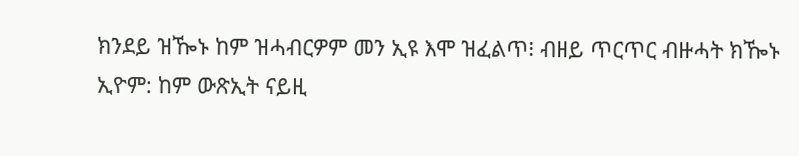ክንደይ ዝዀኑ ከም ዝሓብርዎም መን ኢዩ እሞ ዝፈልጥ፧ ብዘይ ጥርጥር ብዙሓት ክዀኑ ኢዮም: ከም ውጽኢት ናይዚ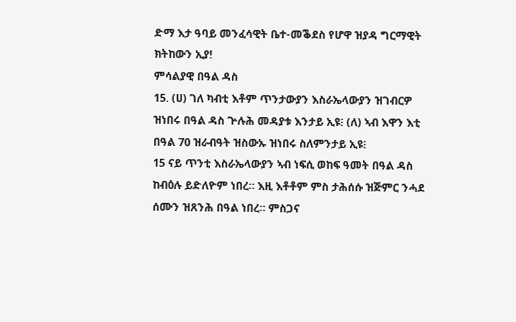ድማ እታ ዓባይ መንፈሳዊት ቤተ-መቕደስ የሆዋ ዝያዳ ግርማዊት ክትከውን ኢያ!
ምሳልያዊ በዓል ዳስ
15. (ሀ) ገለ ካብቲ እቶም ጥንታውያን እስራኤላውያን ዝገብርዎ ዝነበሩ በዓል ዳስ ጕሉሕ መዳያቱ እንታይ ኢዩ፧ (ለ) ኣብ እዋን እቲ በዓል 70 ዝራብዓት ዝስውኡ ዝነበሩ ስለምንታይ ኢዩ፧
15 ናይ ጥንቲ እስራኤላውያን ኣብ ነፍሲ ወከፍ ዓመት በዓል ዳስ ከብዕሉ ይድለዮም ነበረ። እዚ እቶቶም ምስ ታሕሰሱ ዝጅምር ንሓደ ሰሙን ዝጸንሕ በዓል ነበረ። ምስጋና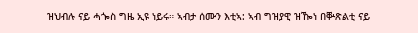ዝህብሉ ናይ ሓጐስ ግዜ ኢዩ ነይሩ። ኣብታ ሰሙን እቲኣ: ኣብ ግዝያዊ ዝዀነ በቝጽልቲ ናይ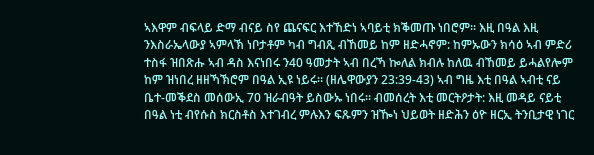ኣእዋም ብፍላይ ድማ ብናይ ስየ ጨናፍር እተኸድነ ኣባይቲ ክቕመጡ ነበሮም። እዚ በዓል እዚ ንእስራኤላውያ ኣምላኽ ነቦታቶም ካብ ግብጺ ብኸመይ ከም ዘድሓኖም: ከምኡውን ክሳዕ ኣብ ምድሪ ተስፋ ዝበጽሑ ኣብ ዳስ እናነበሩ ን40 ዓመታት ኣብ በረኻ ኰለል ክብሉ ከለዉ ብኸመይ ይሓልየሎም ከም ዝነበረ ዘዘኻኽሮም በዓል ኢዩ ነይሩ። (ዘሌዋውያን 23:39-43) ኣብ ግዜ እቲ በዓል ኣብቲ ናይ ቤተ-መቕደስ መሰውኢ 70 ዝራብዓት ይስውኡ ነበሩ። ብመሰረት እቲ መርትዖታት: እዚ መዳይ ናይቲ በዓል ነቲ ብየሱስ ክርስቶስ እተገብረ ምሉእን ፍጹምን ዝዀነ ህይወት ዘድሕን ዕዮ ዘርኢ ትንቢታዊ ነገር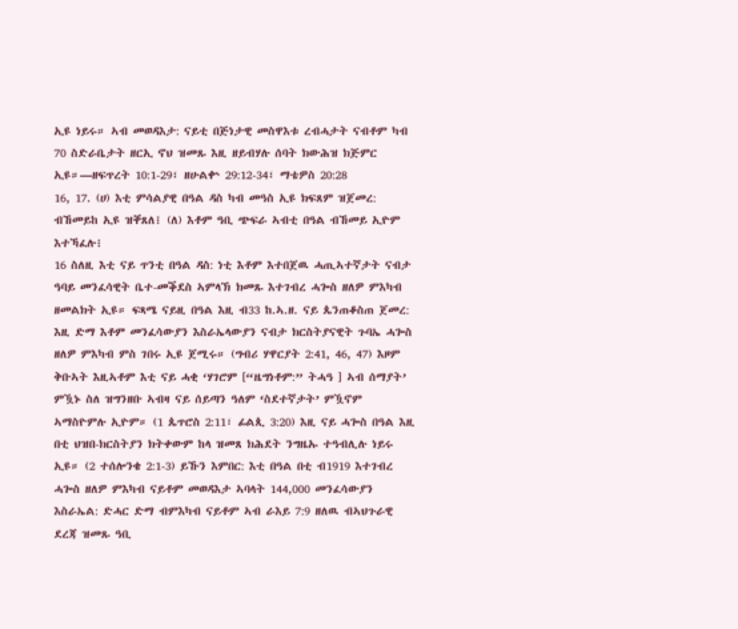ኢዩ ነይሩ። ኣብ መወዳእታ: ናይቲ በጅነታዊ መስዋእቱ ረብሓታት ናብቶም ካብ 70 ስድራቤታት ዘርኢ ኖህ ዝመጹ እዚ ዘይብሃሉ ሰባት ክውሕዝ ክጅምር ኢዩ።—ዘፍጥረት 10:1-29፣ ዘሁልቍ 29:12-34፣ ማቴዎስ 20:28
16, 17. (ሀ) እቲ ምሳልያዊ በዓል ዳስ ካብ መዓስ ኢዩ ክፍጸም ዝጀመረ: ብኸመይከ ኢዩ ዝቐጸለ፧ (ለ) እቶም ዓቢ ጭፍራ ኣብቲ በዓል ብኸመይ ኢዮም እተኻፈሉ፧
16 ስለዚ እቲ ናይ ጥንቲ በዓል ዳስ: ነቲ እቶም እተበጀዉ ሓጢኣተኛታት ናብታ ዓባይ መንፈሳዊት ቤተ-መቕደስ ኣምላኽ ክመጹ እተገብረ ሓጐስ ዘለዎ ምእካብ ዘመልክት ኢዩ። ፍጻሜ ናይዚ በዓል እዚ ብ33 ከ.ኣ.ዘ. ናይ ጴንጠቆስጠ ጀመረ: እዚ ድማ እቶም መንፈሳውያን እስራኤላውያን ናብታ ክርስትያናዊት ጉባኤ ሓጐስ ዘለዎ ምእካብ ምስ ገበሩ ኢዩ ጀሚሩ። (ግብሪ ሃዋርያት 2:41, 46, 47) እዞም ቅቡኣት እዚኣቶም እቲ ናይ ሓቂ ‘ሃገሮም [“ዜግነቶም:” ትሓዓ ] ኣብ ሰማያት’ ምዃኑ ስለ ዝግንዘቡ ኣብዛ ናይ ሰይጣን ዓለም ‘ስደተኛታት’ ምዃኖም ኣማስዮምሉ ኢዮም። (1 ጴጥሮስ 2:11፣ ፊልጲ 3:20) እዚ ናይ ሓጐስ በዓል እዚ በቲ ህዝበ-ክርስትያን ክትቀውም ከላ ዝመጸ ክሕደት ንግዜኡ ተዓብሊሉ ነይሩ ኢዩ። (2 ተሰሎንቄ 2:1-3) ይኹን እምበር: እቲ በዓል በቲ ብ1919 እተገብረ ሓጐስ ዘለዎ ምእካብ ናይቶም መወዳእታ ኣባላት 144,000 መንፈሳውያን እስራኤል: ድሓር ድማ ብምእካብ ናይቶም ኣብ ራእይ 7:9 ዘለዉ ብኣህጉራዊ ደረጃ ዝመጹ ዓቢ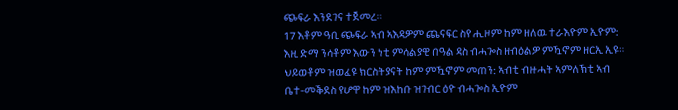ጭፍራ እንደገና ተጀመረ።
17 እቶም ዓቢ ጭፍራ ኣብ ኣእዳዎም ጨናፍር ስየ ሒዞም ከም ዘለዉ ተራእዮም ኢዮም: እዚ ድማ ንሳቶም እውን ነቲ ምሳልያዊ በዓል ዳስ ብሓጐስ ዘብዕልዎ ምዃኖም ዘርኢ ኢዩ። ህይወቶም ዝወፈዩ ክርስትያናት ከም ምዃኖም መጠን: ኣብቲ ብዙሓት ኣምለኽቲ ኣብ ቤተ-መቕደስ የሆዋ ከም ዝእከቡ ዝገብር ዕዮ ብሓጐስ ኢዮም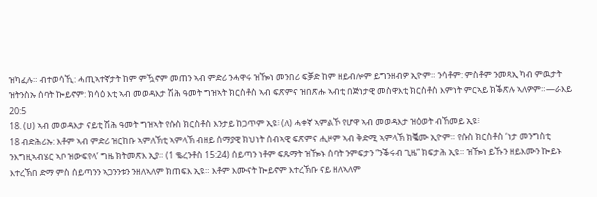ዝካፈሉ። ብተወሳኺ: ሓጢኣተኛታት ከም ምዃኖም መጠን ኣብ ምድሪ ንሓዋሩ ዝዀነ መንበሪ ፍቓድ ከም ዘይብሎም ይግንዘብዎ ኢዮም። ንሳቶም: ምስቶም ንመጻኢ ካብ ምዉታት ዝትንስኡ ሰባት ኰይኖም: ክሳዕ እቲ ኣብ መወዳእታ ሽሕ ዓመት ግዝኣት ክርስቶስ ኣብ ፍጽምና ዝበጽሑ ኣብቲ በጅነታዊ መስዋእቲ ክርስቶስ እምነት ምርኣይ ክቕጽሉ ኣለዎም።—ራእይ 20:5
18. (ሀ) ኣብ መወዳእታ ናይቲ ሽሕ ዓመት ግዝኣት የሱስ ክርስቶስ እንታይ ከጋጥም ኢዩ፧ (ለ) ሓቀኛ ኣምልኾ የሆዋ ኣብ መወዳእታ ዝዕወት ብኸመይ ኢዩ፧
18 ብድሕሪኡ: እቶም ኣብ ምድሪ ዝርከቡ ኣምለኽቲ ኣምላኽ ብዘይ ሰማያዊ ክህነት ሰብኣዊ ፍጽምና ሒዞም ኣብ ቅድሚ ኣምላኽ ክቘሙ ኢዮም። የሱስ ክርስቶስ ‘ነታ መንግስቲ ንእግዚኣብሄር ኣቦ ዝውፍየላ’ ግዜ ክትመጽእ ኢያ። (1 ቈረንቶስ 15:24) ሰይጣን ነቶም ፍጹማት ዝዀኑ ሰባት ንምፍታን “ንቕሩብ ጊዜ” ክፍታሕ ኢዩ። ዝዀነ ይኹን ዘይእሙን ኰይኑ እተረኽበ ድማ ምስ ሰይጣንን ኣጋንንቱን ንዘለኣለም ክጠፍእ ኢዩ። እቶም እሙናት ኰይኖም እተረኽቡ ናይ ዘለኣለም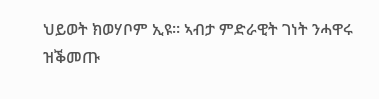ህይወት ክወሃቦም ኢዩ። ኣብታ ምድራዊት ገነት ንሓዋሩ ዝቕመጡ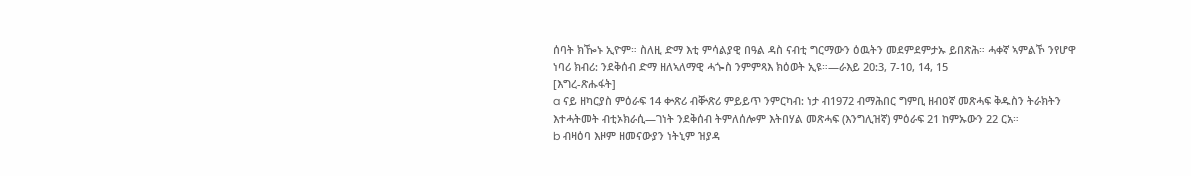ሰባት ክዀኑ ኢዮም። ስለዚ ድማ እቲ ምሳልያዊ በዓል ዳስ ናብቲ ግርማውን ዕዉትን መደምደምታኡ ይበጽሕ። ሓቀኛ ኣምልኾ ንየሆዋ ነባሪ ክብሪ: ንደቅሰብ ድማ ዘለኣለማዊ ሓጐስ ንምምጻእ ክዕወት ኢዩ።—ራእይ 20:3, 7-10, 14, 15
[እግረ-ጽሑፋት]
a ናይ ዘካርያስ ምዕራፍ 14 ቍጽሪ ብቝጽሪ ምይይጥ ንምርካብ: ነታ ብ1972 ብማሕበር ግምቢ ዘብዐኛ መጽሓፍ ቅዱስን ትራክትን እተሓትመት ብቲኦክራሲ—ገነት ንደቅሰብ ትምለሰሎም እትበሃል መጽሓፍ (እንግሊዝኛ) ምዕራፍ 21 ከምኡውን 22 ርአ።
b ብዛዕባ እዞም ዘመናውያን ነትኒም ዝያዳ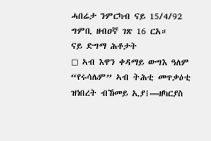ሓበሬታ ንምርካብ ናይ 15/4/92 ግምቢ ዘብዐኛ ገጽ 16 ርአ።
ናይ ድግማ ሕቶታት
◻ ኣብ እዋን ቀዳማይ ውግእ ዓለም “የሩሳሌም” ኣብ ትሕቲ መጥቃዕቲ ዝነበረት ብኸመይ ኢያ፧—ዘካርያስ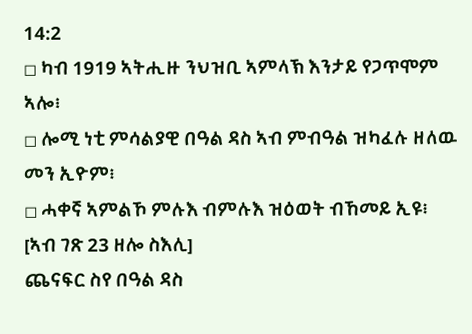14:2
◻ ካብ 1919 ኣትሒዙ ንህዝቢ ኣምላኽ እንታይ የጋጥሞም ኣሎ፧
◻ ሎሚ ነቲ ምሳልያዊ በዓል ዳስ ኣብ ምብዓል ዝካፈሉ ዘለዉ መን ኢዮም፧
◻ ሓቀኛ ኣምልኾ ምሉእ ብምሉእ ዝዕወት ብኸመይ ኢዩ፧
[ኣብ ገጽ 23 ዘሎ ስእሊ]
ጨናፍር ስየ በዓል ዳስ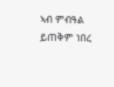ኣብ ምብዓል ይጠቅም ነበረ